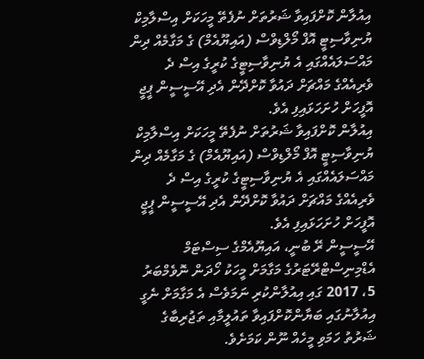އިއުލާން ކޮށްފައިވާ ޝަރުތަށް ނުފެތޭ މީހަކަށް އިސްލާމިކް ޔުނިވާސިޓީ އޮފް މޯލްޑިވްސް (އައިޔޫއެމް) ގެ މަގާމެއް ދިން މައްސަލައެއްގައި އެ ޔުނިވާސިޓީގެ ކުރީގެ އިސް ދެ ވެރިއެއްގެ މައްޗަށް ދައުވާ ކޮށްދޭން އެދި އޭސީސީން ޕީޖީ އޮފީހަށް ހުށަހަޅައިފި އެވެ.
އިއުލާން ކޮށްފައިވާ ޝަރުތަށް ނުފެތޭ މީހަކަށް އިސްލާމިކް ޔުނިވާސިޓީ އޮފް މޯލްޑިވްސް (އައިޔޫއެމް) ގެ މަގާމެއް ދިން މައްސަލައެއްގައި އެ ޔުނިވާސިޓީގެ ކުރީގެ އިސް ދެ ވެރިއެއްގެ މައްޗަށް ދައުވާ ކޮށްދޭން އެދި އޭސީސީން ޕީޖީ އޮފީހަށް ހުށަހަޅައިފި އެވެ.
އޭސީސީން ރޭ ބުނީ، އައިޔޫއެމްގެ ސިސްޓަމް އެޑްމިނިސްޓްރޭޓަރުގެ މަގާމަށް މީހަކު ހޯދަން ނޮވެމްބަރު 5، 2017 ގައި އިއުލާންކުރި ނަމަވެސް އެ މަގާމަށް ނެގީ އިއުލާނުގައި ބަޔާންކޮށްފައިވާ ތައުލީމާއި ތަޖުރިބާގެ ޝަރުތު ހަމަވި މީހެއް ނޫން ކަމަށެވެ.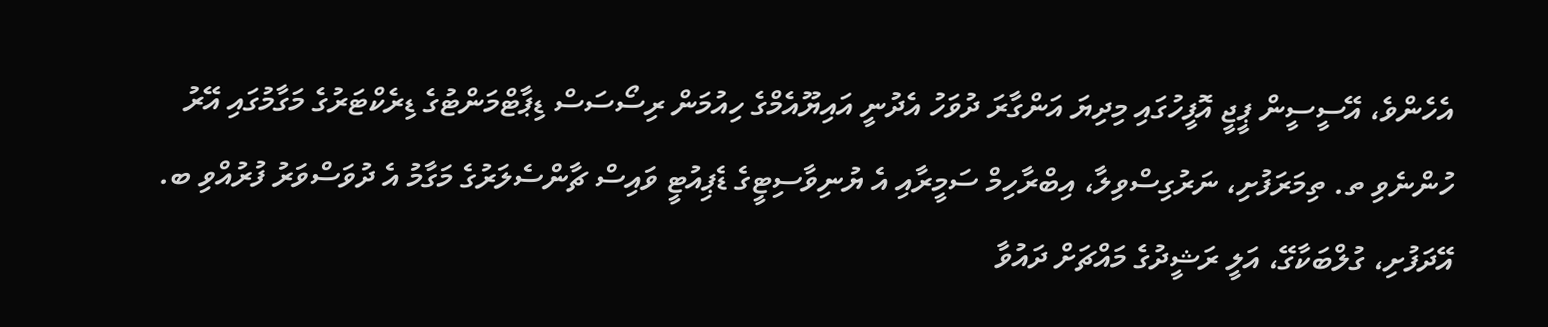އެހެންވެ، އޭސީސީން ޕީޖީ އޮފީހުގައި މިދިޔަ އަންގާރަ ދުވަހު އެދުނީ އައިޔޫއެމްގެ ހިއުމަން ރިސޯސަސް ޑިޕާޓްމަންޓުގެ ޑިރެކްޓަރުގެ މަގާމުގައި އޭރު ހުންނެވި ތ. ތިމަރަފުށި، ނަރުގިސްވިލާ، އިބްރާހިމް ސަމީރާއި އެ ޔުނިވާސިޓީގެ ޑެޕިއުޓީ ވައިސް ޗާންސެލަރުގެ މަގާމު އެ ދުވަސްވަރު ފުރުއްވި ބ. އޭދަފުށި، ގުލްބަކާގޭ، އަލީ ރަޝީދުގެ މައްޗަށް ދައުވާ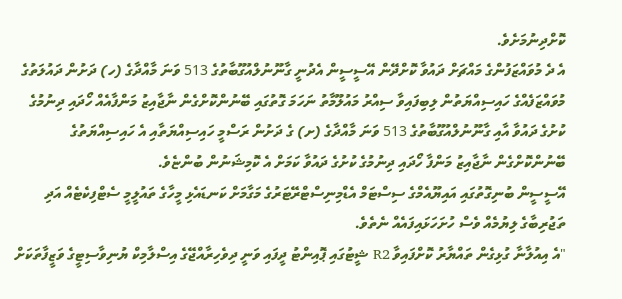ކޮށްދިނުމަށެވެ.
އެ ދެ މުވައްޒަފުންގެ މައްޗަށް ދައުވާ ކޮށްދޭން އޭސީސީން އެދުނީ ގާނޫނުލްއުގޫބާތުގެ 513 ވަނަ މާއްދާގެ (ހ) ދަށުން ދައުލަތުގެ މުވައްޒަފެއްގެ ހައިސިއްޔަތުން ލިބިފައިވާ ސިއްރު މައުލޫމާތު ނަހަމަ ގޮތުގައި ބޭނުންކޮށްގެން ނާޖާއިޒު މަންފާއެއް ހޯދައި ދިނުމުގެ ކުށުގެ ދައުވާ އާއި ގާނޫނުލްއުގޫބާތުގެ 513 ވަނަ މާއްދާގެ (ށ) ގެ ދަށުން ރަސްމީ ހައިސިއްޔަތާއި އެ ހައިސިއްޔަތުގެ ބޭނުންކޮށްގެން ނާޖާއިޒު މަންފާ ހޯދައި ދިނުމުގެ ކުށުގެ ދައުވާ ކަމަށް އެ ކޮމިޝަނުން ބުންޏެވެ.
އޭސީސީން ބުނިގޮތުގައި އައިޔޫއެމްގެ ސިސްޓަމް އެޑްމިނިސްޓްރޭޓަރުގެ މަގާމަށް ކަނޑައެޅި މީހާގެ ތައުލީމީ ސެޓްފިކެޓެއް އަދި ތަޖުރިބާގެ ލިޔުމެއް ވެސް ހުށަހަޅައިފައެއް ނެތެވެ.
"އެ އިއުލާނާ ގުޅިގެން ތައްޔާރު ކޮށްފައިވާ R2 ޝީޓުގައި ޕޮއިންޓު ދީފައި ވަނީ ދިވެހިރާއްޖޭގެ އިސްލާމިކް ޔުނިވާސިޓީގެ ވަޒީފާތަކަށް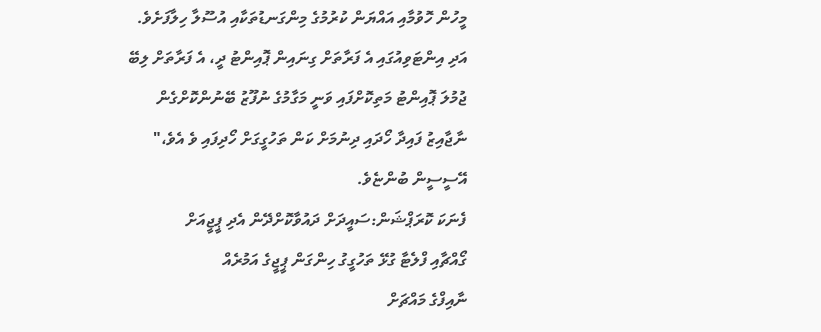މީހުން ހޮވުމާއި އައްޔަން ކުރުމުގެ މިންގަނޑުތަކާއި އުސޫލާ ހިލާފަށެވެ. އަދި އިންޓަވިއުގައި އެ ފަރާތަށް ގިނައިން ޕޮއިންޓު ދީ، އެ ފަރާތަށް ލިބޭ ޖުމުލަ ޕޮއިންޓު މަތިކޮށްފައި ވަނީ މަގާމުގެ ނުފޫޒު ބޭނުންކޮށްގެން ނާޖާއިޒު ފައިދާ ހޯދައި ދިނުމަށް ކަން ތަހުގީގަށް ހޯދިފައި ވެ އެވެ،" އޭސީސީން ބުންޏެވެ.
ފެނަކަ ކޮރަޕްޝަން:ސައީދަށް ދައުވާކޮށްދޭން އެދި ޕީޖީއަށް
ގޯއްޗާއި ފްލެޓާ ގުޅޭ ތަހުގީގު ހިންގަން ޕީޖީގެ އަމުރެއް
ނާއިފްގެ މައްޗަށް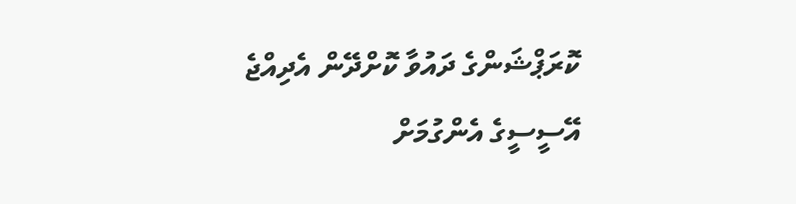ކޮރަޕްޝަންގެ ދައުވާ ކޮށްދޭން އެދިއްޖެ
އޭސީސީގެ އެންގުމަށް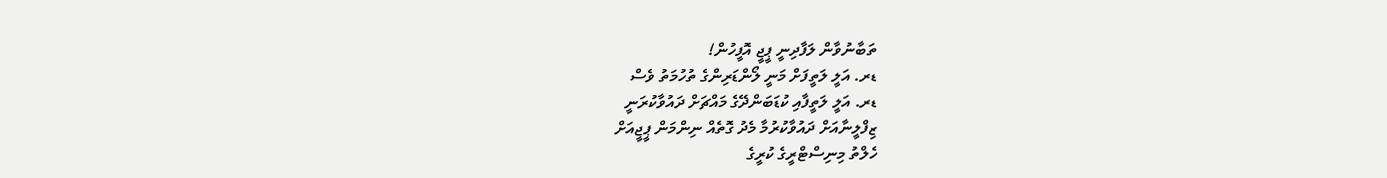ތަބާނުވާން ލަފާދިނީ ޕީޖީ އޮފީހުން!
ޑރ. އަލީ ލަތީފަށް މަނީ ލޯންޑަރިންގެ ތުހުމަތު ވެސް
ޑރ. އަލީ ލަތީފާއި ކުޑަބަންދޭގެ މައްޗަށް ދައުވާކުރަނީ
ޒިފްލީނާއަށް ދައުވާކުރުމާ މެދު ގޮތެއް ނިންމަން ޕީޖީއަށް
ހެލްތު މިނިސްޓްރީގެ ކުރީގެ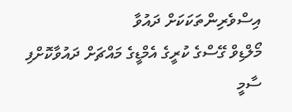އިސްވެރިންތަކަކަށް ދައުވާ
މޯލްޑިވް ގޭސްގެ ކުރީގެ އެމްޑީގެ މައްޗަށް ދައުވާކޮށްފި
ސާމީ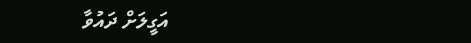އަގީލަށް ދައުވާ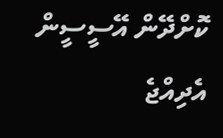ކޮށްދޭން އޭސީސީން އެދިއްޖެ